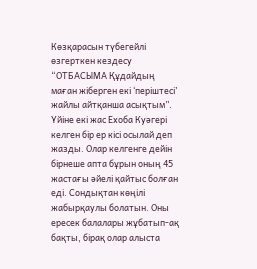Көзқарасын түбегейлі өзгерткен кездесу
“ОТБАСЫМА Құдайдың маған жіберген екі ‘періштесі’ жайлы айтқанша асықтым”. Үйіне екі жас Ехоба Куәгері келген бір ер кісі осылай деп жазды. Олар келгенге дейін бірнеше апта бұрын оның 45 жастағы әйелі қайтыс болған еді. Сондықтан көңілі жабырқаулы болатын. Оны ересек балалары жұбатып-ақ бақты, бірақ олар алыста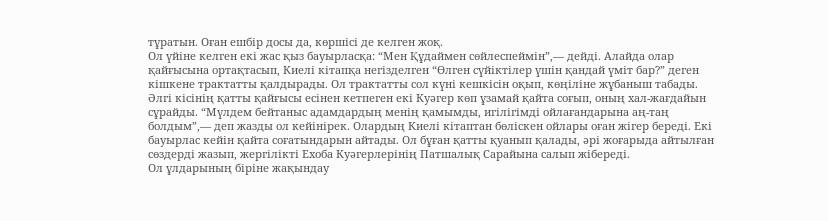тұратын. Оған ешбір досы да, көршісі де келген жоқ.
Ол үйіне келген екі жас қыз бауырласқа: “Мен Құдаймен сөйлеспеймін”,— дейді. Алайда олар қайғысына ортақтасып, Киелі кітапқа негізделген “Өлген сүйіктілер үшін қандай үміт бар?” деген кішкене трактатты қалдырады. Ол трактатты сол күні кешкісін оқып, көңіліне жұбаныш табады.
Әлгі кісінің қатты қайғысы есінен кетпеген екі Куәгер көп ұзамай қайта соғып, оның хал-жағдайын сұрайды. “Мүлдем бейтаныс адамдардың менің қамымды, игілігімді ойлағандарына аң-таң болдым”,— деп жазды ол кейінірек. Олардың Киелі кітаптан бөліскен ойлары оған жігер береді. Екі бауырлас кейін қайта соғатындарын айтады. Ол бұған қатты қуанып қалады, әрі жоғарыда айтылған сөздерді жазып, жергілікті Ехоба Куәгерлерінің Патшалық Сарайына салып жібереді.
Ол ұлдарының біріне жақындау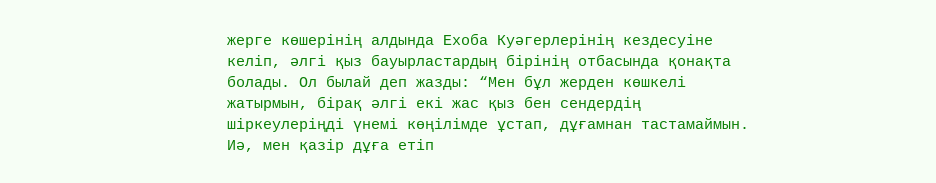жерге көшерінің алдында Ехоба Куәгерлерінің кездесуіне келіп, әлгі қыз бауырластардың бірінің отбасында қонақта болады. Ол былай деп жазды: “Мен бұл жерден көшкелі жатырмын, бірақ әлгі екі жас қыз бен сендердің шіркеулеріңді үнемі көңілімде ұстап, дұғамнан тастамаймын. Иә, мен қазір дұға етіп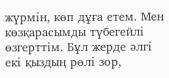жүрмін, көп дұға етем. Мен көзқарасымды түбегейлі өзгерттім. Бұл жерде әлгі екі қыздың рөлі зор,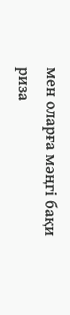мен оларға мәңгі бақи риза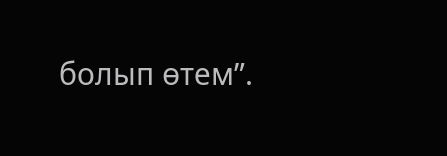болып өтем”.